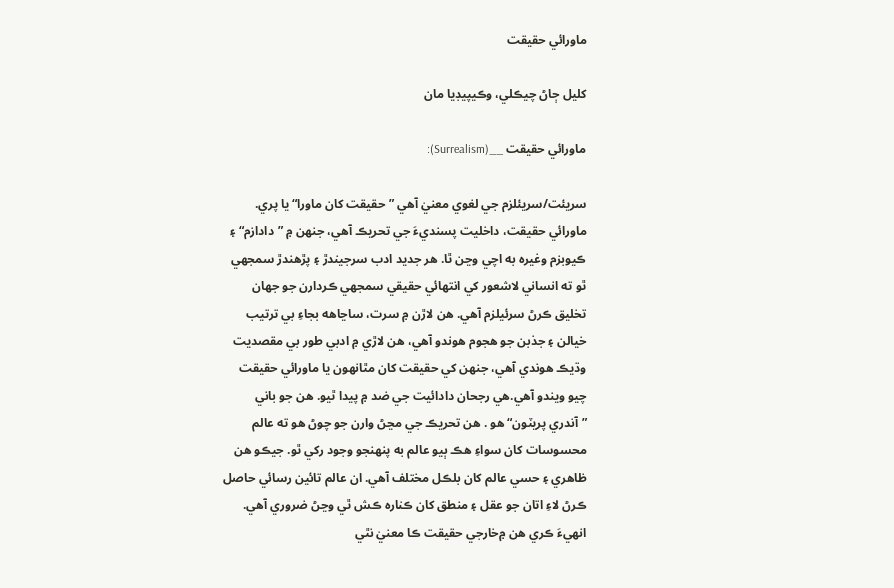ماورائي حقيقت

کليل ڄاڻ چيڪلي، وڪيپيڊيا مان

ماورائي حقيقت __(Surrealism):

سريئت/سريئلزم جي لغوي معنيٰ آهي ”حقيقت کان ماورا“ يا پري. ماورائي حقيقت، داخليت پسنديءَ جي تحريڪ آهي، جنهن ۾ ”دادازم“ ۽ ڪيوبزم وغيره به اچي وڃن ٿا. هر جديد ادب سرجيندڙ ۽ پڙهندڙ سمجهي ٿو ته انساني لاشعور کي انتهائي حقيقي سمجهي ڪردارن جو جهان تخليق ڪرڻ سرئيلزم آهي. هن لاڙن ۾ سرت، ساڃاهه بجاءِ بي ترتيب خيالن ۽ جذبن جو هجوم هوندو آهي، هن لاڙي ۾ ادبي طور بي مقصديت وڌيڪ هوندي آهي، جنهن کي حقيقت کان مٿانهون يا ماورائي حقيقت چيو ويندو آهي.هي رجحان دادائيت جي ضد ۾ پيدا ٿيو. هن جو باني ”آندري پريٽون“ هو . هن تحريڪ جي مڃڻ وارن جو چوڻ هو ته عالم محسوسات کان سواءِ هڪ ٻيو عالم به پنهنجو وجود رکي ٿو. جيڪو هن ظاهري ۽ حسي عالم کان بلڪل مختلف آهي. ان عالم تائين رسائي حاصل ڪرڻ لاءِ اتان جو عقل ۽ منطق کان ڪناره ڪش ٿي وڃڻ ضروري آهي. انهيءَ ڪري هن ۾خارجي حقيقت ڪا معنيٰ نٿي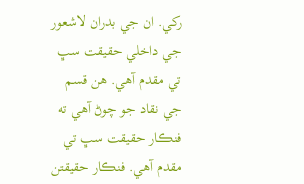رکي. ان جي بدران لاشعور جي داخلي حقيقت سڀ تي مقدم آهي. هن قسم جي نقاد جو چوڻ آهي ته فنڪار حقيقت سڀ تي مقدم آهي. فنڪار حقيقتن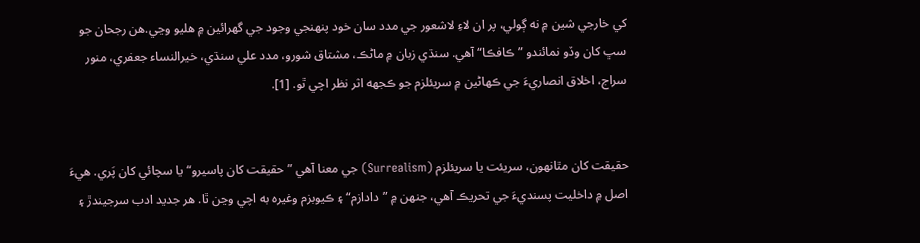کي خارجي شين ۾ نه ڳولي، پر ان لاءِ لاشعور جي مدد سان خود پنهنجي وجود جي گهرائين ۾ هليو وڃي.هن رجحان جو سڀ کان وڏو نمائندو ”ڪافڪا“ آهي. سنڌي زبان ۾ ماڻڪ، مشتاق شورو، مدد علي سنڌي، خيرالنساء جعفري، منور سراج، اخلاق انصاريءَ جي ڪهاڻين ۾ سريئلزم جو ڪجهه اثر نظر اچي ٿو. [1].


حقيقت کان مٿانهون، سريئت يا سريئلزم (Surrealism) جي معنا آهي ”حقيقت کان پاسيرو“ يا سچائي کان پَري. هيءَ اصل ۾ داخليت پسنديءَ جي تحريڪ آهي، جنهن ۾ ”دادازم“ ۽ ڪيوبزم وغيره به اچي وڃن ٿا. هر جديد ادب سرجيندڙ ۽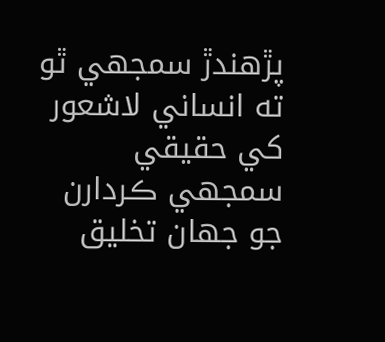پڙهندڙ سمجهي ٿو ته انساني لاشعور کي حقيقي سمجهي ڪردارن جو جهان تخليق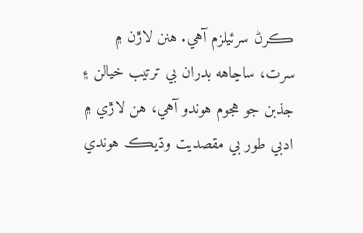ڪرڻ سرئيلزم آهي. هنن لاڙن ۾ سرت، ساڃاهه بدران بي ترتيب خيالن ۽ جذبن جو هجوم هوندو آهي، هن لاڙي ۾ ادبي طور بي مقصديت وڌيڪ هوندي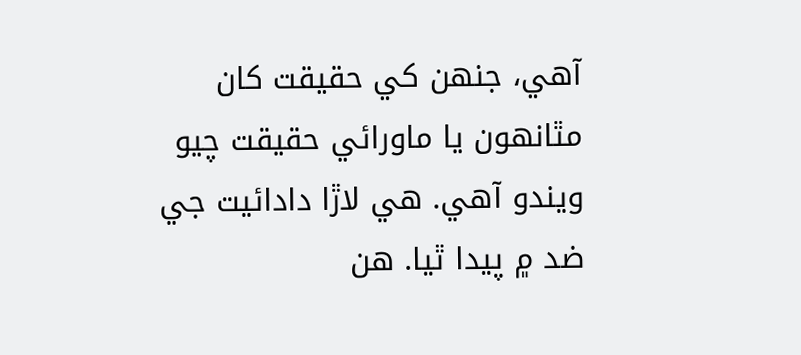آهي، جنهن کي حقيقت کان مٿانهون يا ماورائي حقيقت چيو ويندو آهي. هي لاڙا دادائيت جي ضد ۾ پيدا ٿيا. هن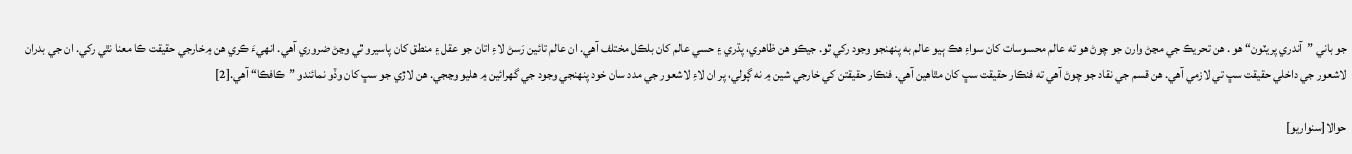جو باني ”آندري پريٽون“ هو . هن تحريڪ جي مڃڻ وارن جو چوڻ هو ته عالم محسوسات کان سواءِ هڪ ٻيو عالم به پنهنجو وجود رکي ٿو. جيڪو هن ظاهري، پڌري ۽ حسي عالم کان بلڪل مختلف آهي. ان عالم تائين رَسڻ لاءِ اتان جو عقل ۽ منطق کان پاسيرو ٿي وڃڻ ضروري آهي. انهيءَ ڪري هن ۾خارجي حقيقت ڪا معنا نٿي رکي. ان جي بدران لاشعور جي داخلي حقيقت سڀ تي لازمي آهي. هن قسم جي نقاد جو چوڻ آهي ته فنڪار حقيقت سڀ کان مٿاهين آهي. فنڪار حقيقتن کي خارجي شين ۾ نه ڳولي، پر ان لاءِ لاشعور جي مدد سان خود پنهنجي وجود جي گهرائين ۾ هليو وڃجي. هن لاڙي جو سڀ کان وڏو نمائندو ”ڪافڪا“ آهي.[2]

حوالا[سنواريو]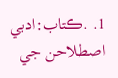1. .ڪتاب:ادبي اصطلاحن جي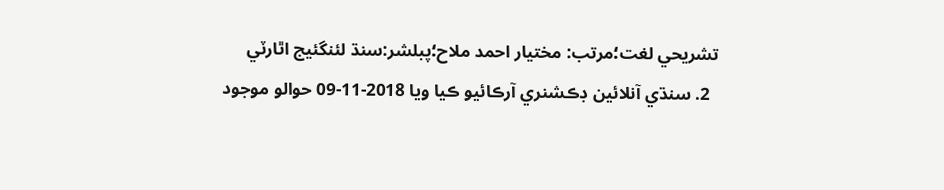تشريحي لغت؛مرتب: مختيار احمد ملاح؛پبلشر:سنڌ لئنگئيج اٿارٽي
  2. سنڌي آنلائين ڊڪشنري آرڪائيو ڪيا ويا 2018-11-09 حوالو موجود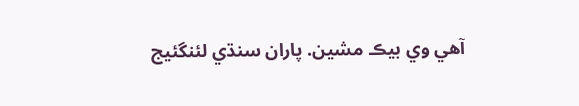آهي وي بيڪ مشين. پاران سنڌي لئنگئيج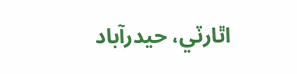اٿارٽي، حيدرآباد